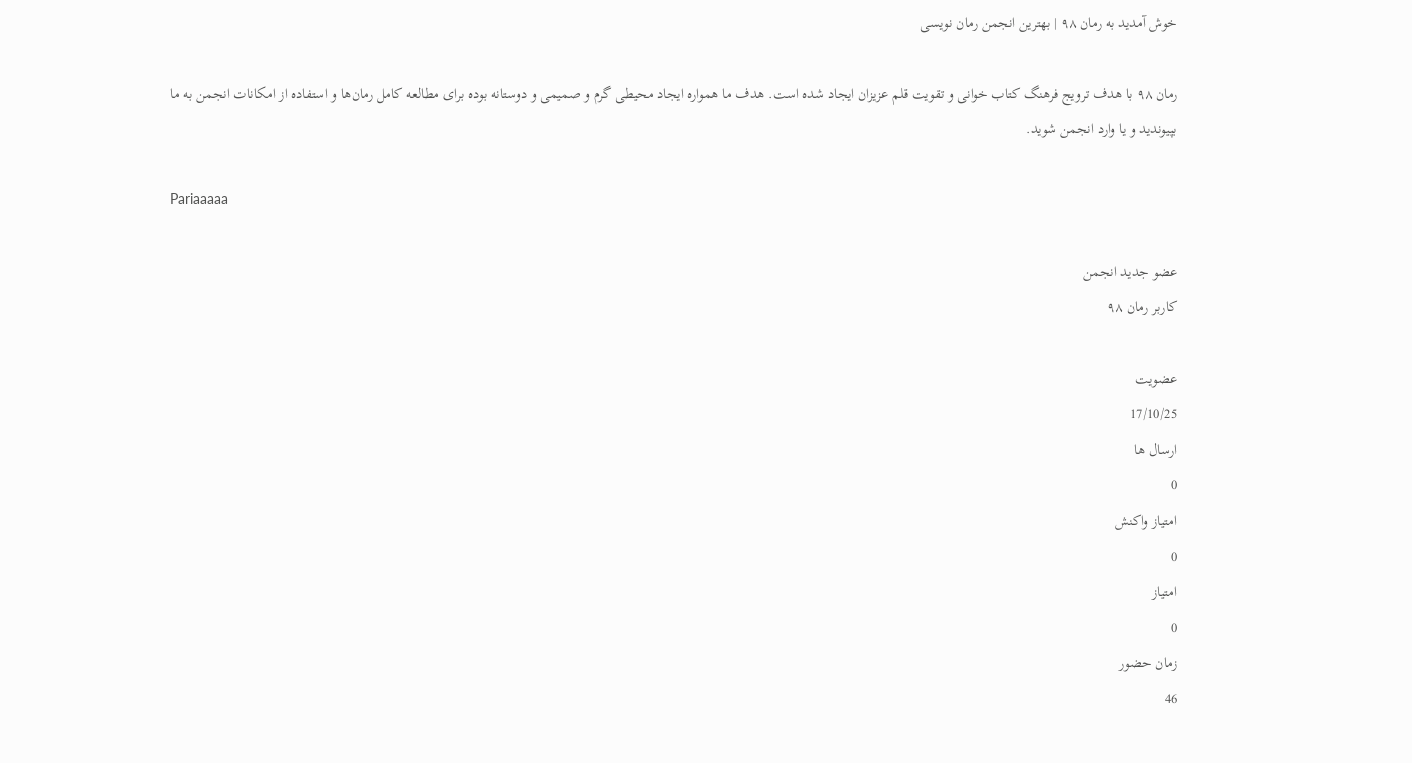خوش آمدید به رمان ۹۸ | بهترین انجمن رمان نویسی

رمان ۹۸ با هدف ترویج فرهنگ کتاب خوانی و تقویت قلم عزیزان ایجاد شده است. هدف ما همواره ایجاد محیطی گرم و صمیمی و دوستانه بوده برای مطالعه کامل رمان‌ها و استفاده از امکانات انجمن به ما بپیوندید و یا وارد انجمن شوید.

Pariaaaaa

عضو جدید انجمن
کاربر رمان ۹۸

عضویت
17/10/25
ارسال ها
0
امتیاز واکنش
0
امتیاز
0
زمان حضور
46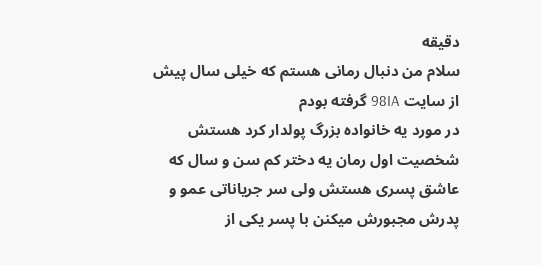دقیقه
سلام من دنبال رمانی هستم که خیلی سال پیش از سایت 98IA گرفته بودم
در مورد یه خانواده بزرگ پولدار کرد هستش
شخصیت اول رمان یه دختر کم سن و سال که عاشق پسری هستش ولی سر جریاناتی عمو و پدرش مجبورش میکنن با پسر یکی از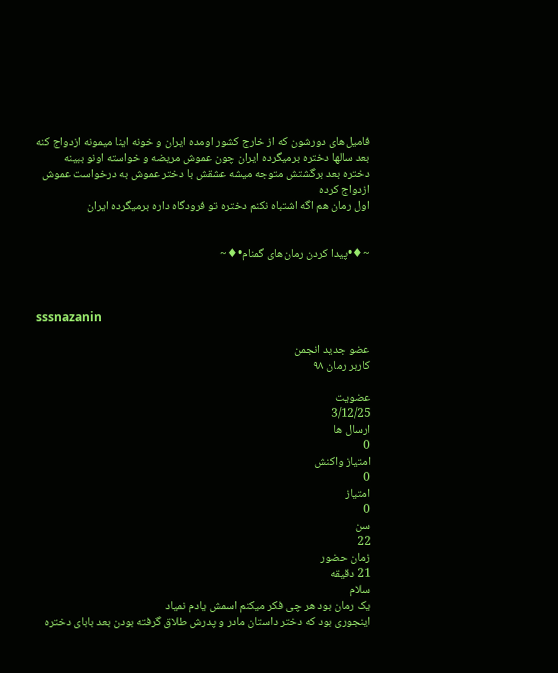فامیل‌های دورشون که از خارج کشور اومده ایران و خونه اینا میمونه ازدواج کنه
بعد سالها دختره برمیگرده ایران چون عموش مریضه و خواسته اونو ببینه
دختره بعد برگشتش متوجه میشه عشقش با دختر عموش به درخواست عموش ازدواج کرده
اول رمان هم اگه اشتباه نکنم دختره تو فرودگاه داره برمیگرده ایران


~♦•پیدا کردن رمان‌های گمنام•♦~



sssnazanin

عضو جدید انجمن
کاربر رمان ۹۸

عضویت
3/12/25
ارسال ها
0
امتیاز واکنش
0
امتیاز
0
سن
22
زمان حضور
21 دقیقه
سلام
یک رمان بود هر چی فکر میکنم اسمش یادم نمیاد
اینجوری بود که دختر داستان مادر و پدرش طلاق گرفته بودن بعد بابای دختره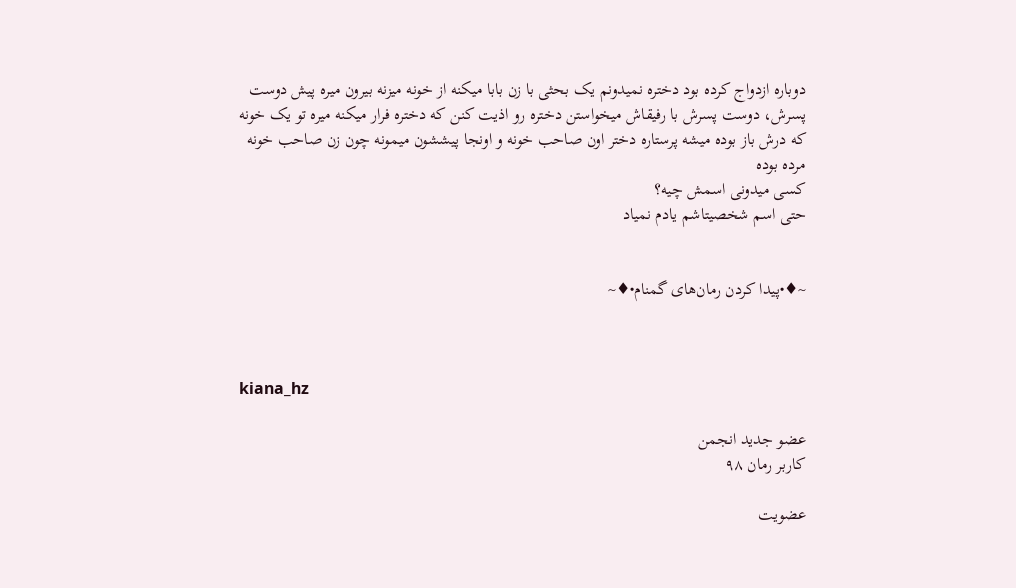دوباره ازدواج کرده بود دختره نمیدونم یک بحثی با زن بابا میکنه از خونه میزنه بیرون میره پیش دوست پسرش، دوست پسرش با رفیقاش میخواستن دختره رو اذیت کنن که دختره فرار میکنه میره تو یک خونه که درش باز بوده میشه پرستاره دختر اون صاحب خونه و اونجا پیششون میمونه چون زن صاحب خونه مرده بوده
کسی میدونی اسمش چیه؟
حتی اسم شخصیتاشم یادم نمیاد


~♦•پیدا کردن رمان‌های گمنام•♦~



kiana_hz

عضو جدید انجمن
کاربر رمان ۹۸

عضویت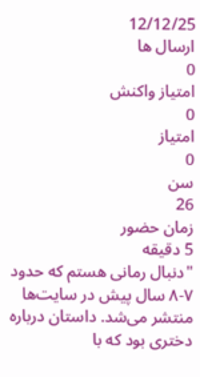12/12/25
ارسال ها
0
امتیاز واکنش
0
امتیاز
0
سن
26
زمان حضور
5 دقیقه
"دنبال رمانی هستم که حدود ۷-۸ سال پیش در سایت‌ها منتشر می‌شد. داستان درباره دختری بود که با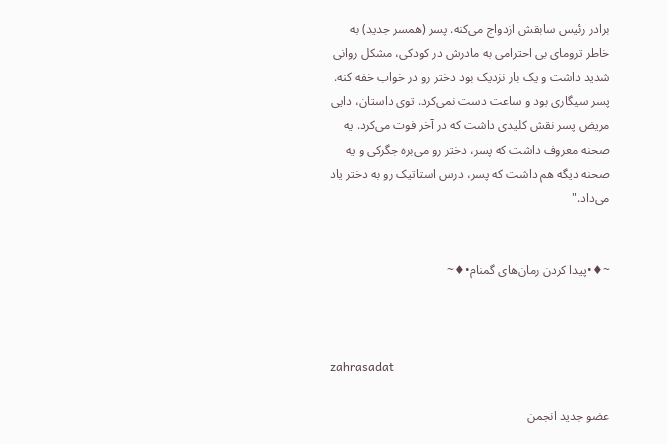برادر رئیس سابقش ازدواج می‌کنه. پسر (همسر جدید) به خاطر ترومای بی احترامی به مادرش در کودکی، مشکل روانی شدید داشت و یک بار نزدیک بود دختر رو در خواب خفه کنه. پسر سیگاری بود و ساعت دست نمی‌کرد. توی داستان، دایی مریض پسر نقش کلیدی داشت که در آخر فوت می‌کرد. یه صحنه معروف داشت که پسر، دختر رو می‌بره جگرکی و یه صحنه دیگه هم داشت که پسر، درس استاتیک رو به دختر یاد می‌داد."


~♦•پیدا کردن رمان‌های گمنام•♦~



zahrasadat

عضو جدید انجمن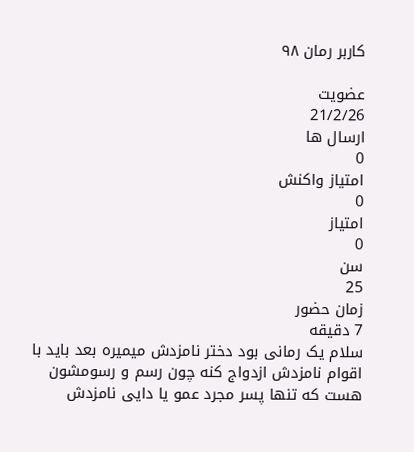کاربر رمان ۹۸

عضویت
21/2/26
ارسال ها
0
امتیاز واکنش
0
امتیاز
0
سن
25
زمان حضور
7 دقیقه
سلام یک رمانی بود دختر نامزدش میمیره بعد باید با اقوام نامزدش ازدواج کنه چون رسم و رسومشون هست که تنها پسر مجرد عمو یا دایی نامزدش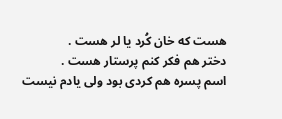هست که خان کُرد یا لر هست .
دختر هم فکر کنم پرستار هست .
اسم پسره هم کردی بود ولی یادم نیست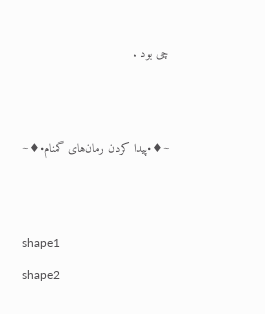چی بود .


~♦•پیدا کردن رمان‌های گمنام•♦~


shape1
shape2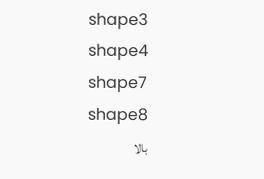shape3
shape4
shape7
shape8
بالا